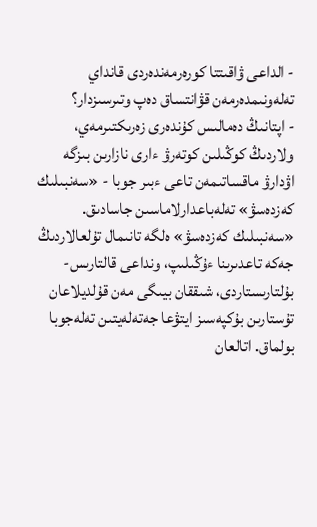- الداعى ۋاقىتتا كورەرمەندەردى قانداي تەلەونىمدەرمەن قۋانتساق دەپ وتىرسىزدار؟
- اپتانىڭ دەمالىس كۇندەرى زەرىكتىرمەي، ولاردىڭ كوڭىلىن كوتەرۋ ءارى نازارىن بىزگە اۋدارۋ ماقساتىمەن تاعى ءبىر جوبا - «سەنبىلىك كەزدەسۋ» تەلەباعدارلاماسىن جاسادىق. «سەنبىلىك كەزدەسۋ» ەلگە تانىمال تۇلعالاردىڭ جەكە تاعدىرىنا ءۇڭىلىپ، ونداعى قالتارىس-بۇلتارىستاردى، شىققان بيىگى مەن قۇلديلاعان تۇستارىن بۇكپەسىز ايتۋعا جەتەلەيتىن تەلەجوبا بولماق. اتالعان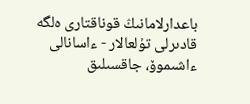باعدارلامانىڭ قوناقتارى ەلگە قادىرلى تۇلعالار - ءاسانالى ءاشىموۆ، جاقسىلىق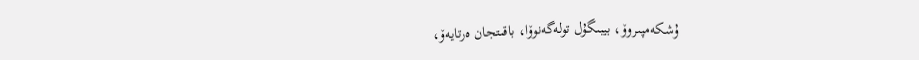ۇشكەمپىروۆ، بيبىگۇل تولەگەنوۆا، باقىتجان ەرتايەۆ،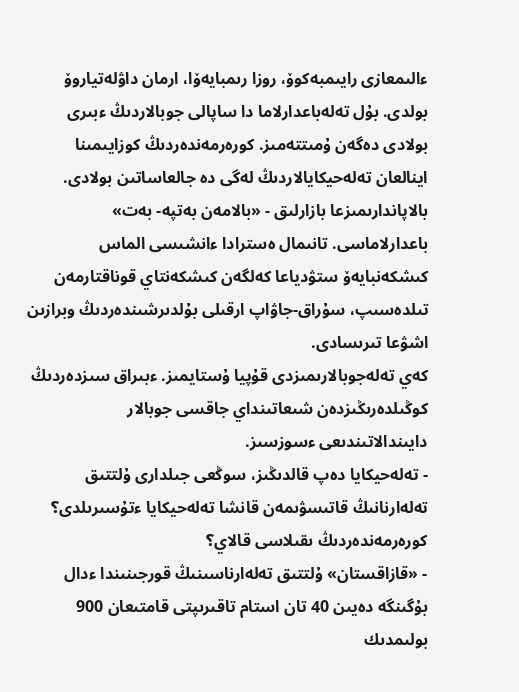ءالىمعازى رايىمبەكوۆ، روزا رىمبايەۆا، ارمان داۋلەتياروۆ بولدى. بۇل تەلەباعدارلاما دا ساپالى جوبالاردىڭ ءبىرى بولادى دەگەن ۇمىتتەمىز. كورەرمەندەردىڭ كوزايىمىنا اينالعان تەلەحيكايالاردىڭ لەگى دە جالعاساتىن بولادى. بالاپاندارىمىزعا بازارلىق - «بالامەن بەتپە- بەت» باعدارلاماسى. تانىمال ەسترادا ءانشىسى الماس كىشكەنبايەۆ ستۋدياعا كەلگەن كىشكەنتاي قوناقتارمەن تىلدەسىپ، سۇراق-جاۋاپ ارقىلى بۇلدىرشىندەردىڭ وبرازىن اشۋعا تىرىسادى.
كەي تەلەجوبالارىمىزدى قۇپيا ۇستايمىز. ءبىراق سىزدەردىڭ كوڭىلدەرىڭىزدەن شىعاتىنداي جاقسى جوبالار دايىندالاتىندىعى ءسوزسىز.
- تەلەحيكايا دەپ قالدىڭىز، سوڭعى جىلدارى ۇلتتىق تەلەارنانىڭ قاتىسۋىمەن قانشا تەلەحيكايا ءتۇسىرىلدى؟ كورەرمەندەردىڭ ىقىلاسى قالاي؟
- «قازاقستان» ۇلتتىق تەلەارناسىنىڭ قورجىنىندا ءدال بۇگىنگە دەيىن 40 تان استام تاقىرىپتى قامتىعان 900 بولىمدىك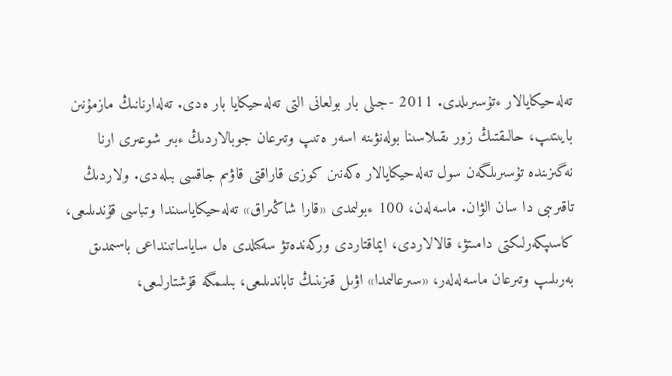تەلەحيكايالار ءتۇسىرىلدى. 2011 -جىلى بار بولعانى التى تەلەحيكايا بار ەدى. تەلەارنانىڭ مازمۇنىن بايىتىپ، حالىقتىڭ زور ىقىلاسىنا بولەنۋىنە اسەر ەتىپ وتىرعان جوبالاردىڭ ءبىر شوعىرى ارنا نەگىزىندە تۇسىرىلگەن سول تەلەحيكايالار ەكەنىن كوزى قاراقتى قاۋىم جاقسى بىلەدى. ولاردىڭ تاقىرىبى دا سان الۋان. ماسەلەن، 100 ءبولىمدى «قارا شاڭىراق» تەلەحيكاياسىندا وتباسى قۇندىلىعى، كاسىپكەرلىكتى دامىتۋ، قالالاردى، ايماقتاردى وركەندەتۋ سەكىلدى ەل ساياساتىنداعى باسىمدىق بەرىلىپ وتىرعان ماسەلەلەر، «سىرعالىمدا» اۋىل قىزىنىڭ تاباندىلىعى، بىلىمگە قۇشتارلىعى،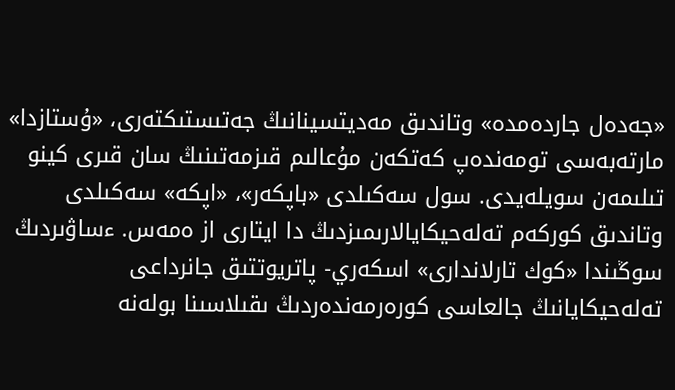«جەدەل جاردەمدە» وتاندىق مەديتسينانىڭ جەتىستىكتەرى، «ۇستازدا» مارتەبەسى تومەندەپ كەتكەن مۇعالىم قىزمەتىنىڭ سان قىرى كينو تىلىمەن سويلەيدى. سول سەكىلدى «باپكەر»، «اپكە» سەكىلدى وتاندىق كوركەم تەلەحيكايالارىمىزدىڭ دا ايتارى از ەمەس. ءساۋىردىڭ سوڭىندا «كوك تارلاندارى» اسكەري- پاتريوتتىق جانرداعى تەلەحيكايانىڭ جالعاسى كورەرمەندەردىڭ ىقىلاسىنا بولەنە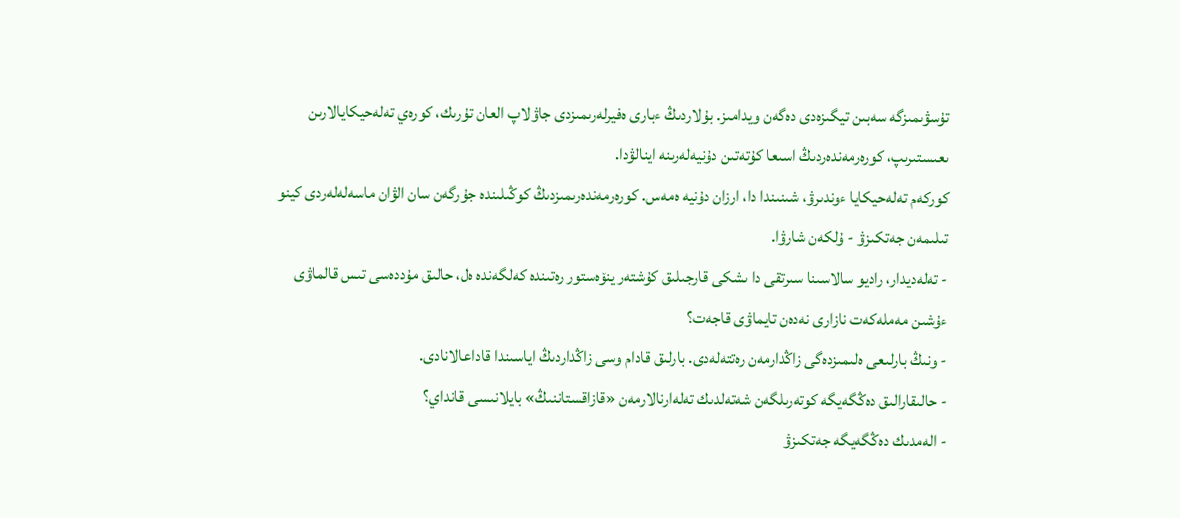تۇسۋىمىزگە سەبىن تيگىزەدى دەگەن ويدامىز. بۇلاردىڭ ءبارى ەفيرلەرىمىزدى جاۋلاپ العان تۇرىك، كورەي تەلەحيكايالارىن ىعىستىرىپ، كورەرمەندەردىڭ اسىعا كۇتەتىن دۇنيەلەرىنە اينالۋدا.
كوركەم تەلەحيكايا ءوندىرۋ، شىنىندا دا، ارزان دۇنيە ەمەس. كورەرمەندەرىمىزدىڭ كوڭىلىندە جۇرگەن سان الۋان ماسەلەلەردى كينو تىلىمەن جەتكىزۋ - ۇلكەن شارۋا.
- تەلەديدار، راديو سالاسىنا سىرتقى دا ىشكى قارجىلىق كۇشتەر ينۆەستور رەتىندە كەلگەندە ەل، حالىق مۇددەسى تىس قالماۋى ءۇشىن مەملەكەت نازارى نەدەن تايماۋى قاجەت؟
- ونىڭ بارلىعى ەلىمىزدەگى زاڭدارمەن رەتتەلەدى. بارلىق قادام وسى زاڭداردىڭ اياسىندا قاداعالانادى.
- حالىقارالىق دەڭگەيگە كوتەرىلگەن شەتەلدىك تەلەارنالارمەن «قازاقستاننىڭ» بايلانىسى قانداي؟
- الەمدىك دەڭگەيگە جەتكىزۋ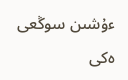ءۇشىن سوڭعى ەكى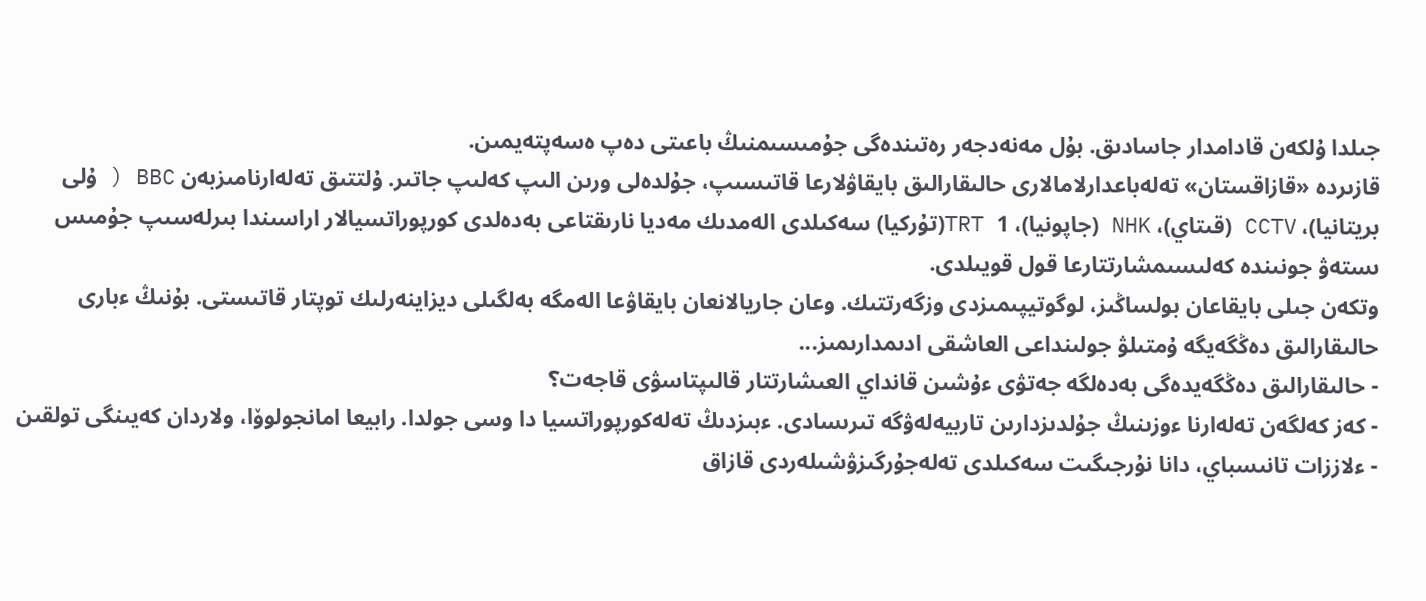جىلدا ۇلكەن قادامدار جاسادىق. بۇل مەنەدجەر رەتىندەگى جۇمىسىمنىڭ باعىتى دەپ ەسەپتەيمىن.
قازىردە «قازاقستان» تەلەباعدارلامالارى حالىقارالىق بايقاۋلارعا قاتىسىپ، جۇلدەلى ورىن الىپ كەلىپ جاتىر. ۇلتتىق تەلەارنامىزبەن BBC ( ۇلى بريتانيا)، CCTV (قىتاي)، NHK (جاپونيا)، TRT 1(تۇركيا) سەكىلدى الەمدىك مەديا نارىقتاعى بەدەلدى كورپوراتسيالار اراسىندا بىرلەسىپ جۇمىس ىستەۋ جونىندە كەلىسىمشارتتارعا قول قويىلدى.
وتكەن جىلى بايقاعان بولساڭىز، لوگوتيپىمىزدى وزگەرتتىك. وعان جاريالانعان بايقاۋعا الەمگە بەلگىلى ديزاينەرلىك توپتار قاتىستى. بۇنىڭ ءبارى حالىقارالىق دەڭگەيگە ۇمتىلۋ جولىنداعى العاشقى ادىمدارىمىز...
- حالىقارالىق دەڭگەيدەگى بەدەلگە جەتۋى ءۇشىن قانداي العىشارتتار قالىپتاسۋى قاجەت؟
- كەز كەلگەن تەلەارنا ءوزىنىڭ جۇلدىزدارىن تاربيەلەۋگە تىرىسادى. ءبىزدىڭ تەلەكورپوراتسيا دا وسى جولدا. رابيعا امانجولوۆا، ولاردان كەيىنگى تولقىن - ءلاززات تانىسباي، دانا نۇرجىگىت سەكىلدى تەلەجۇرگىزۋشىلەردى قازاق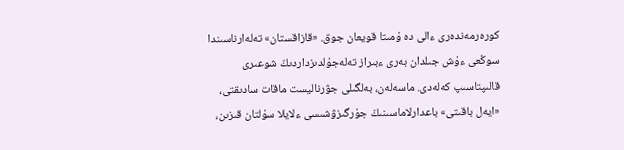كورەرمەندەرى ءالى دە ۇمىتا قويعان جوق. «قازاقستان» تەلەارناسىندا سوڭعى ءۇش جىلدان بەرى ءبىراز تەلەجۇلدىزداردىڭ شوعىرى قالىپتاسىپ كەلەدى. ماسەلەن، بەلگىلى جۋرناليست ماقات سادىقتى، «ايەل باقىتى» باعدارلاماسىنىڭ جۇرگىزۋشىسى ءلايلا سۇلتان قىزىن،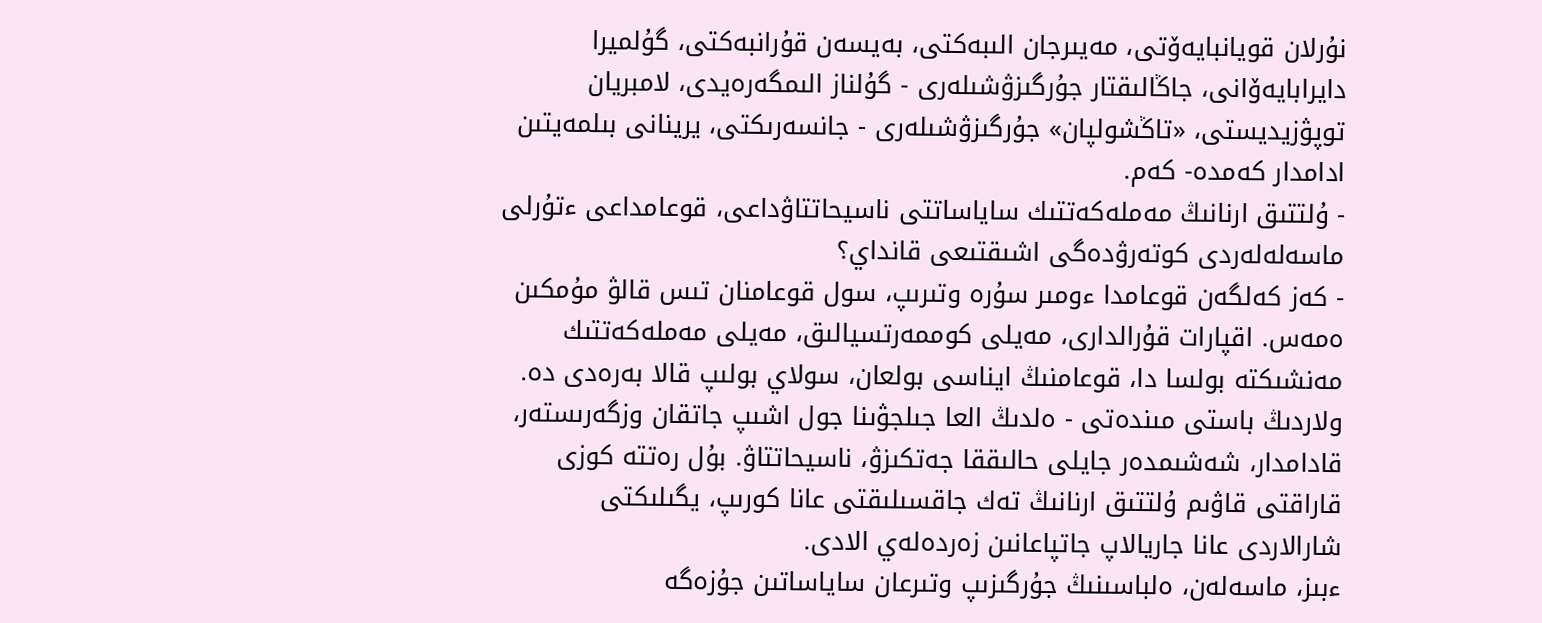نۇرلان قويانبايەۆتى، مەيىرجان الىبەكتى، بەيسەن قۇرانبەكتى، گۇلميرا دايرابايەۆانى، جاڭالىقتار جۇرگىزۋشىلەرى - گۇلناز الىمگەرەيدى، لامبريان توپۋزيديستى، «تاڭشولپان» جۇرگىزۋشىلەرى - جانسەرىكتى، يرينانى بىلمەيتىن ادامدار كەمدە- كەم.
- ۇلتتىق ارنانىڭ مەملەكەتتىك ساياساتتى ناسيحاتتاۋداعى، قوعامداعى ءتۇرلى ماسەلەلەردى كوتەرۋدەگى اشىقتىعى قانداي؟
- كەز كەلگەن قوعامدا ءومىر سۇرە وتىرىپ، سول قوعامنان تىس قالۋ مۇمكىن ەمەس. اقپارات قۇرالدارى، مەيلى كوممەرتسيالىق، مەيلى مەملەكەتتىك مەنشىكتە بولسا دا، قوعامنىڭ ايناسى بولعان، سولاي بولىپ قالا بەرەدى دە. ولاردىڭ باستى مىندەتى - ەلدىڭ العا جىلجۋىنا جول اشىپ جاتقان وزگەرىستەر، قادامدار، شەشىمدەر جايلى حالىققا جەتكىزۋ، ناسيحاتتاۋ. بۇل رەتتە كوزى قاراقتى قاۋىم ۇلتتىق ارنانىڭ تەك جاقسىلىقتى عانا كورىپ، يگىلىكتى شارالاردى عانا جاريالاپ جاتپاعانىن زەردەلەي الادى.
ءبىز، ماسەلەن، ەلباسىنىڭ جۇرگىزىپ وتىرعان ساياساتىن جۇزەگە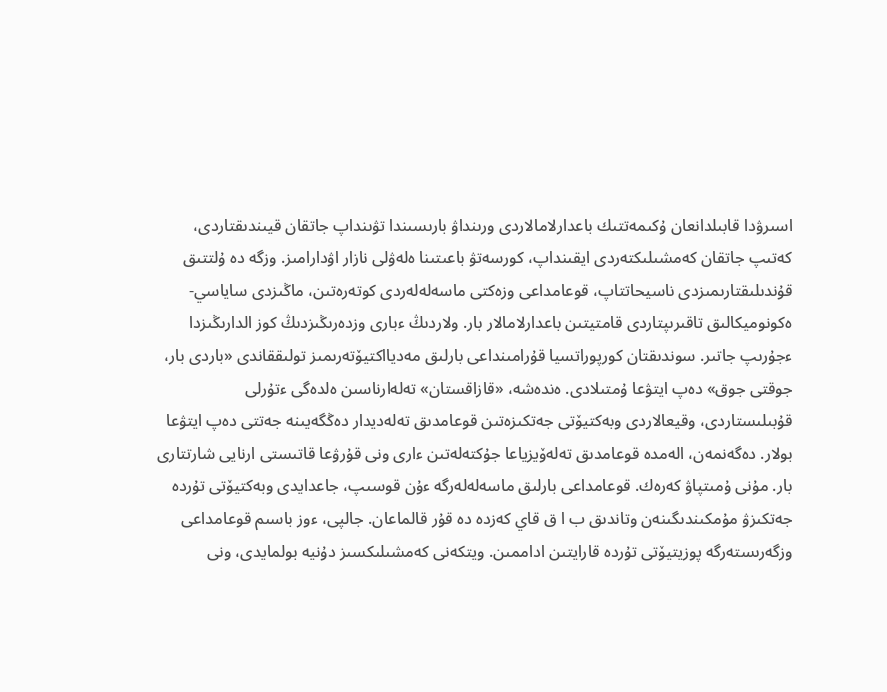اسىرۋدا قابىلدانعان ۇكىمەتتىك باعدارلامالاردى ورىنداۋ بارىسىندا تۋىنداپ جاتقان قيىندىقتاردى، كەتىپ جاتقان كەمشىلىكتەردى ايقىنداپ، كورسەتۋ باعىتىنا ەلەۋلى نازار اۋدارامىز. وزگە دە ۇلتتىق قۇندىلىقتارىمىزدى ناسيحاتتاپ، قوعامداعى وزەكتى ماسەلەلەردى كوتەرەتىن، ماڭىزدى ساياسي- ەكونوميكالىق تاقىرىپتاردى قامتيتىن باعدارلامالار بار. ولاردىڭ ءبارى وزدەرىڭىزدىڭ كوز الدارىڭىزدا ءجۇرىپ جاتىر. سوندىقتان كورپوراتسيا قۇرامىنداعى بارلىق مەديااكتيۆتەرىمىز تولىققاندى «باردى بار، جوقتى جوق» دەپ ايتۋعا ۇمتىلادى. ەندەشە، «قازاقستان» تەلەارناسىن ەلدەگى ءتۇرلى قۇبىلىستاردى، وقيعالاردى وبەكتيۆتى جەتكىزەتىن قوعامدىق تەلەديدار دەڭگەيىنە جەتتى دەپ ايتۋعا بولار. دەگەنمەن، الەمدە قوعامدىق تەلەۆيزياعا جۇكتەلەتىن ءارى ونى قۇرۋعا قاتىستى ارنايى شارتتارى بار. مۇنى ۇمىتپاۋ كەرەك. قوعامداعى بارلىق ماسەلەلەرگە ءۇن قوسىپ، جاعدايدى وبەكتيۆتى تۇردە جەتكىزۋ مۇمكىندىگىنەن وتاندىق ب ا ق قاي كەزدە دە قۇر قالماعان. جالپى، ءوز باسىم قوعامداعى وزگەرىستەرگە پوزيتيۆتى تۇردە قارايتىن اداممىن. ويتكەنى كەمشىلىكسىز دۇنيە بولمايدى، ونى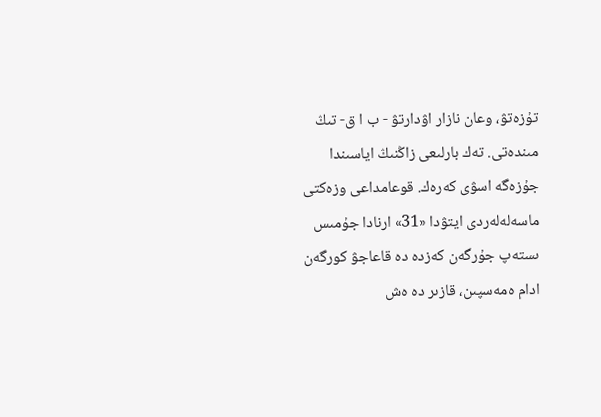تۇزەتۋ، وعان نازار اۋدارتۋ - ب ا ق- تىڭ مىندەتى. تەك بارلىعى زاڭنىڭ اياسىندا جۇزەگە اسۋى كەرەك. قوعامداعى وزەكتى ماسەلەلەردى ايتۋدا «31» ارنادا جۇمىس ىستەپ جۇرگەن كەزدە دە قاعاجۋ كورگەن ادام ەمەسپىن، قازىر دە ەش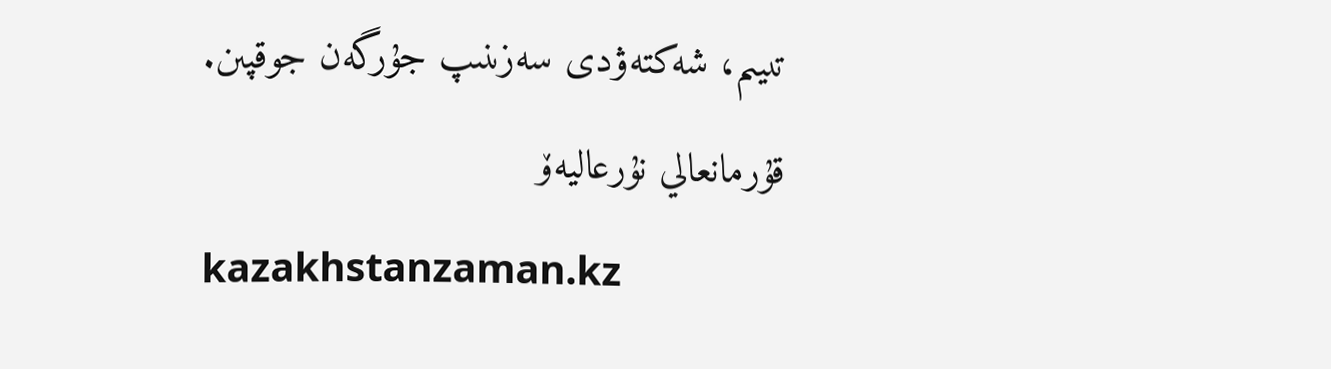تىيىم، شەكتەۋدى سەزىنىپ جۇرگەن جوقپىن.
قۇرمانعالي نۇرعاليەۆ
kazakhstanzaman.kz